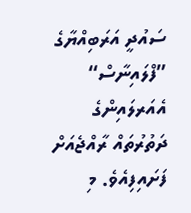ސައުދީ އަރަބިއްޔާގެ ”ފްލައިނާސް“ އެއަރލައިންގެ ދަތުރުތައް ރާއްޖެއަށް ފަށައިފިއެވެ. މި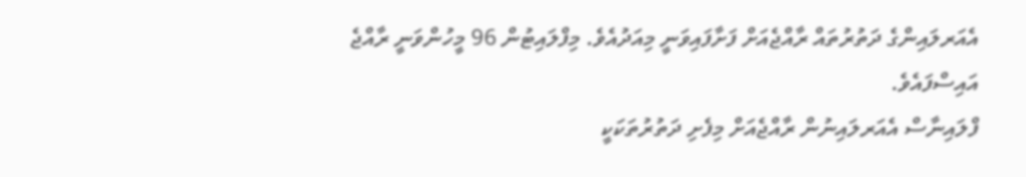އެއަރލައިންގެ ދަތުރުތައް ރާއްޖެއަށް ފަށާފައިވަނީ މިއަދުއެވެ. މިފްލައިޓުން 96 މީހުންވަނީ ރާއްޖެ އައިސްފައެވެ.
ފްލައިނާސް އެއަރލައިނުން ރާއްޖެއަށް މިފެށި ދަތުރުތަކަކީ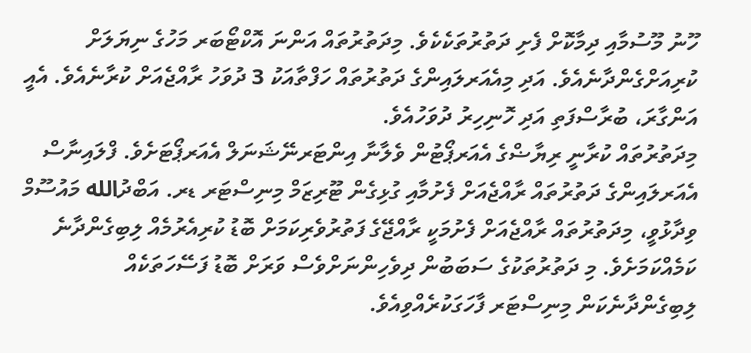ހޫނު މޫސުމާއި ދިމާކޮށް ފެށި ދަތުރުތަކެކެވެ. މިދަތުރުތައް އަންނަ އޮކްޓޯބަރ މަހުގެ ނިޔަލަށް ކުރިއަށްގެންދާނެއެވެ. އަދި މިއެއަރލައިންގެ ދަތުރުތައް ހަފްތާއަކު 3 ދުވަހު ރާއްޖެއަށް ކުރާނެއެވެ. އެއީ އަންގާރަ، ބުރާސްފަތި އަދި ހޮނިހިރު ދުވަހުއެވެ.
މިދަތުރުތައް ކުރާނީ ރިޔާޟްގެ އެއަރޕޯޓުން ވެލާނާ އިންޓަރނޭޝަނަލް އެއަރޕޯޓަށެވެ. ފްލައިނާސް އެއަރލައިންގެ ދަތުރުތައް ރާއްޖެއަށް ފެށުމާއި ގުޅިގެން ޓޫރިޒަމް މިނިސްޓަރ ޑރ. އަބްދުالله މައުސޫމް ވިދާޅުވީ، މިދަތުރުތައް ރާއްޖެއަށް ފެށުމަކީ ރާއްޖޭގެ ފަތުރުވެރިކަމަށް ބޮޑު ކުރިއެރުމެއް ލިބިގެންދާނެ ކަމެއްކަމަށެވެ. މި ދަތުރުތަކުގެ ސަބަބުން ދިވެހިންނަށްވެސް ވަރަށް ބޮޑު ފަސޭހަތަކެއް ލިބިގެންދާނެކަން މިނިސްޓަރ ފާހަގަކުރެއްވިއެވެ.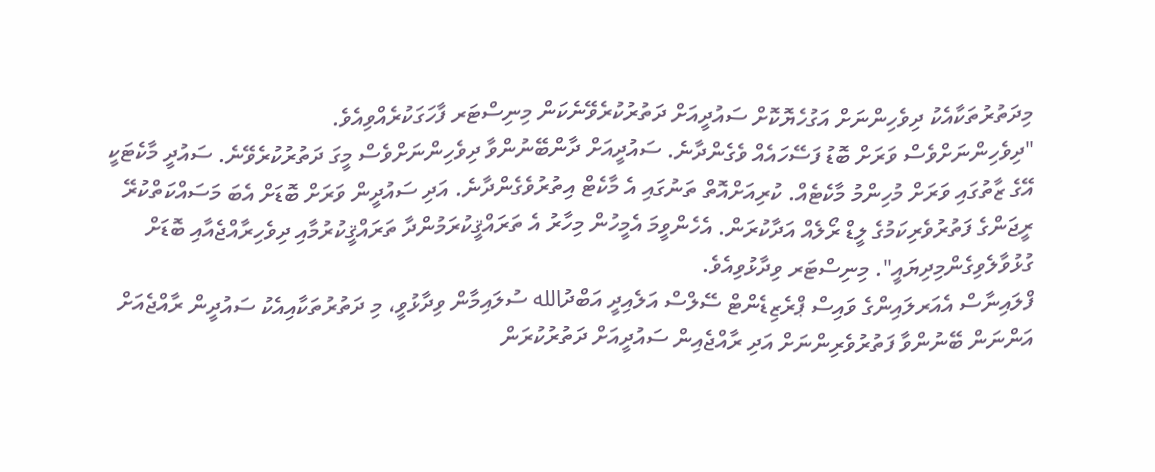މިދަތުރުތަކާއެކު ދިވެހިންނަށް އަގުހެޔޮކޮށް ސައުދީއަށް ދަތުރުކުރެވޭނެކަން މިނިސްޓަރ ފާހަގަކުރެއްވިއެވެ.
"ދިވެހިންނަށްވެސް ވަރަށް ބޮޑު ފަސޭހައެއް ވެގެންދާނެ. ސައުދީއަށް ދާންބޭނުންވާ ދިވެހިންނަށްވެސް މީގަ ދަތުރުކުރެވޭނެ. ސައުދީ މާކެޓަކީ އޭގެ ޒާތުގައި ވަރަށް މުހިންމު މާކެޓެއް. ކުރިއަށްއޮތް ތަނުގައި އެ މާކެޓް އިތުރުވެގެންދާނެ. އަދި ސައުދީން ވަރަށް ބޮޑަށް އެބަ މަސައްކަތްކުރޭ ރީޖަންގެ ފަތުރުވެރިކަމުގެ ލީޑް ރޯލެއް އަދާކުރަން. އެހެންވީމަ އެމީހުން މިހާރު އެ ތަރައްޤީކުރަމުންދާ ތަރައްޤީކުރުމާއި ދިވެހިރާއްޖެއާއި ބޮޑަށް ގުޅުވާލެވިގެންމިދިޔައީ". މިނިސްޓަރ ވިދާޅުވިއެވެ.
ފްލައިނާސް އެއަރލައިންގެ ވައިސް ޕްރެޒިޑެންޓް ސޭލްސް އަލެއިދީ އަބްދުالله ސުލައިމާން ވިދާޅުވީ، މި ދަތުރުތަކާއިއެކު ސައުދީން ރާއްޖެއަށް އަންނަން ބޭނުންވާ ފަތުރުވެރިންނަށް އަދި ރާއްޖެއިން ސައުދީއަށް ދަތުރުކުރަން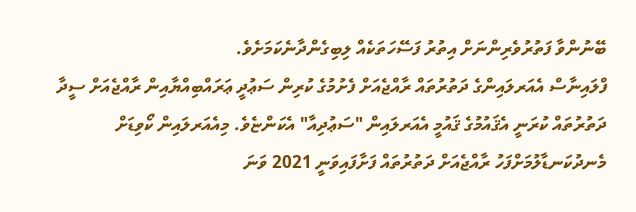ބޭނުންވާ ފަތުރުވެރިންނަށް އިތުރު ފަސޭހަތަކެއް ލިބިގެންދާނެކަމަށެވެ.
ފްލައިނާސް އެއަރލައިންގެ ދަތުރުތައް ރާއްޖެއަށް ފެށުމުގެ ކުރިން ސަޢުދީ ޢަރައްބިއްޔާއިން ރާއްޖެއަށް ސީދާ ދަތުރުތައް ކުރަނީ އެޤައުމުގެ ޤައުމީ އެއަރލައިން "ސަޢުދިއާ" އެކަންޏެވެ. މިއެއަރލައިން ކޯވިޑަށް މެނދުކަނޑާލުމަށްފަހު ރާއްޖެއަށް ދަތުރުތައް ފަށާފައިވަނީ 2021 ވަނަ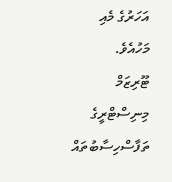އަހަރުގެ މެއި މަހުއެވެ.
ޓޫރިޒަމް މިނިސްޓްރީގެ ތަފާސްހިސާބުތައް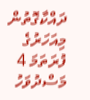ދައްކާގޮތުން މިއަހަރުގެ ފުރަތަމަ 4 މަސްދުވަހު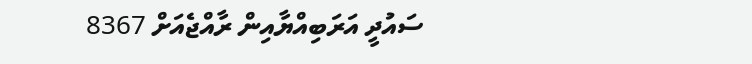ސައުދީ އަރަބިއްޔާއިން ރާއްޖެއަށް 8367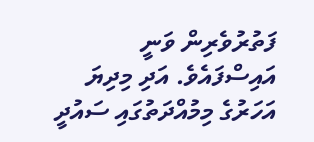ފަތުރުވެރިން ވަނީ އައިސްފައެވެ. އަދި މިދިޔަ އަހަރުގެ މިމުއްދަތުގައި ސައުދީ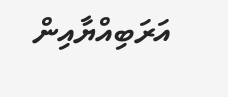އަރަބިއްޔާއިން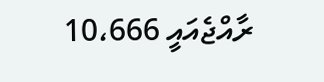ރާއްޖެއައީ 10،666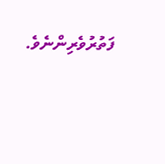ފަތުރުވެރިންނެވެ.